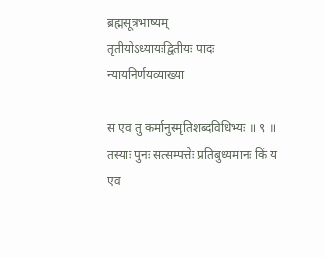ब्रह्मसूत्रभाष्यम्
तृतीयोऽध्यायःद्वितीयः पादः
न्यायनिर्णयव्याख्या

स एव तु कर्मानुस्मृतिशब्दविधिभ्यः ॥ ९ ॥
तस्याः पुनः सत्सम्पत्तेः प्रतिबुध्यमानः किं य एव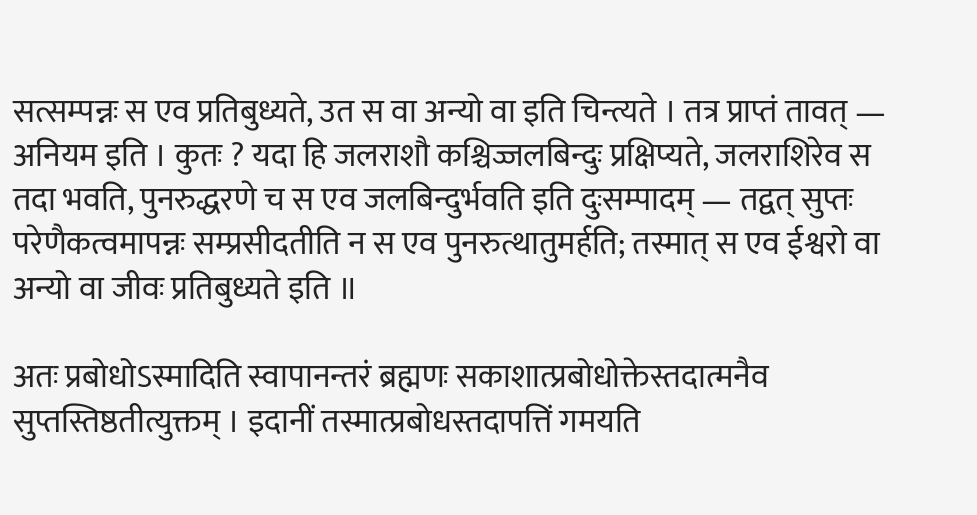सत्सम्पन्नः स एव प्रतिबुध्यते, उत स वा अन्यो वा इति चिन्त्यते । तत्र प्राप्तं तावत् — अनियम इति । कुतः ? यदा हि जलराशौ कश्चिज्जलबिन्दुः प्रक्षिप्यते, जलराशिरेव स तदा भवति, पुनरुद्धरणे च स एव जलबिन्दुर्भवति इति दुःसम्पादम् — तद्वत् सुप्तः परेणैकत्वमापन्नः सम्प्रसीदतीति न स एव पुनरुत्थातुमर्हति; तस्मात् स एव ईश्वरो वा अन्यो वा जीवः प्रतिबुध्यते इति ॥

अतः प्रबोधोऽस्मादिति स्वापानन्तरं ब्रह्मणः सकाशात्प्रबोधोक्तेस्तदात्मनैव सुप्तस्तिष्ठतीत्युक्तम् । इदानीं तस्मात्प्रबोधस्तदापत्तिं गमयति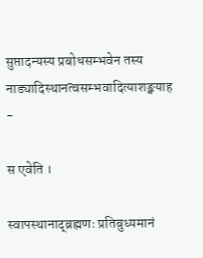सुप्तादन्यस्य प्रबोधसम्भवेन तस्य नाड्यादिस्थानत्वसम्भवादित्याशङ्क्याह -

स एवेति ।

स्वापस्थानाद्ब्रह्मणः प्रतिबुध्यमानं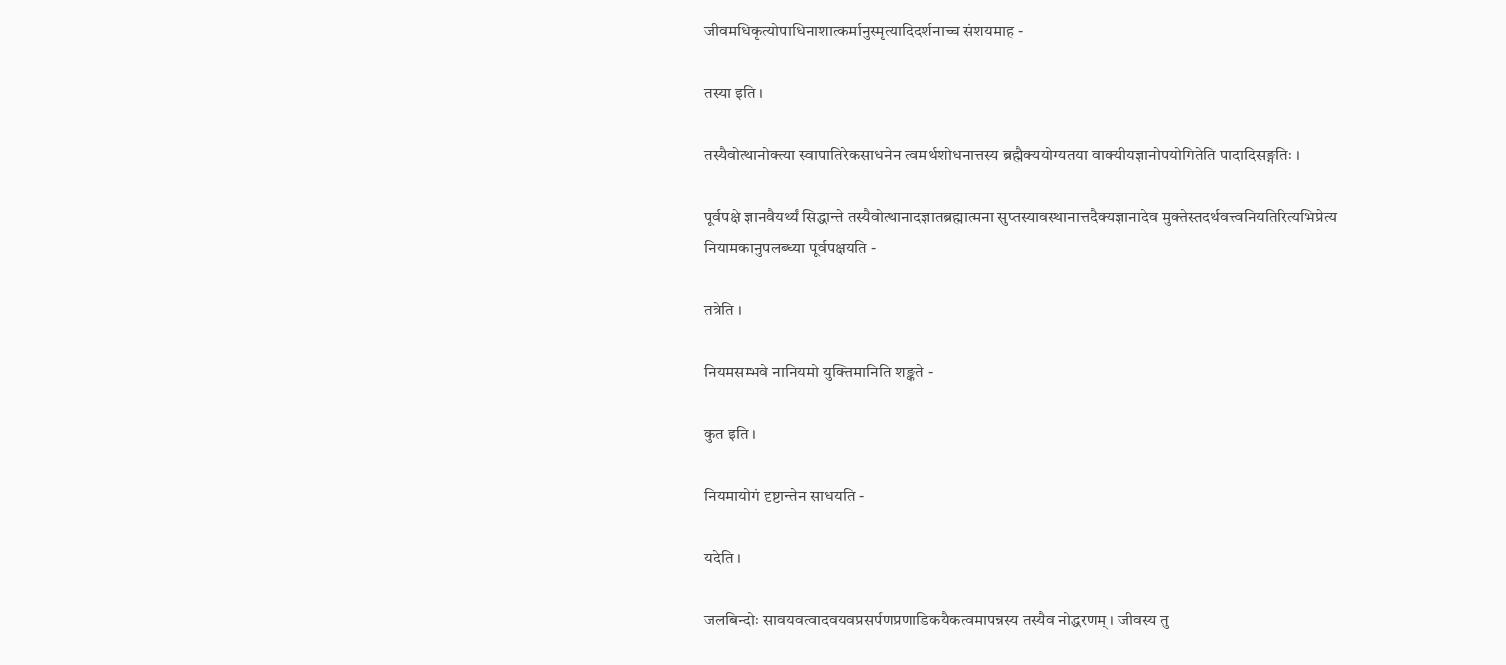जीवमधिकृत्योपाधिनाशात्कर्मानुस्मृत्यादिदर्शनाच्च संशयमाह -

तस्या इति ।

तस्यैवोत्थानोक्त्या स्वापातिरेकसाधनेन त्वमर्थशोधनात्तस्य ब्रह्मैक्ययोग्यतया वाक्यीयज्ञानोपयोगितेति पादादिसङ्गतिः ।

पूर्वपक्षे ज्ञानवैयर्थ्यं सिद्धान्ते तस्यैवोत्थानादज्ञातब्रह्मात्मना सुप्तस्यावस्थानात्तदैक्यज्ञानादेव मुक्तेस्तदर्थवत्त्वनियतिरित्यभिप्रेत्य नियामकानुपलब्ध्या पूर्वपक्षयति -

तत्रेति ।

नियमसम्भवे नानियमो युक्तिमानिति शङ्कते -

कुत इति ।

नियमायोगं दृष्टान्तेन साधयति -

यदेति ।

जलबिन्दोः सावयवत्वादवयवप्रसर्पणप्रणाडिकयैकत्वमापन्नस्य तस्यैव नोद्धरणम् । जीवस्य तु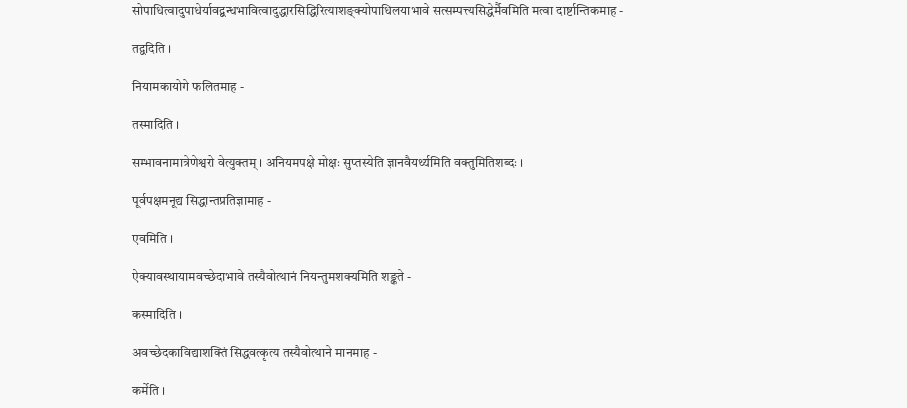सोपाधित्वादुपाधेर्यावद्बन्धभावित्वादुद्धारसिद्धिरित्याशङ्क्योपाधिलयाभावे सत्सम्पत्त्यसिद्धेर्मैवमिति मत्वा दार्ष्टान्तिकमाह -

तद्वदिति ।

नियामकायोगे फलितमाह -

तस्मादिति ।

सम्भावनामात्रेणेश्वरो वेत्युक्तम् । अनियमपक्षे मोक्षः सुप्तस्येति ज्ञानवैयर्थ्यमिति वक्तुमितिशब्दः ।

पूर्वपक्षमनूद्य सिद्धान्तप्रतिज्ञामाह -

एवमिति ।

ऐक्यावस्थायामवच्छेदाभावे तस्यैवोत्थानं नियन्तुमशक्यमिति शङ्कते -

कस्मादिति ।

अवच्छेदकाविद्याशक्तिं सिद्धवत्कृत्य तस्यैवोत्थाने मानमाह -

कर्मेति ।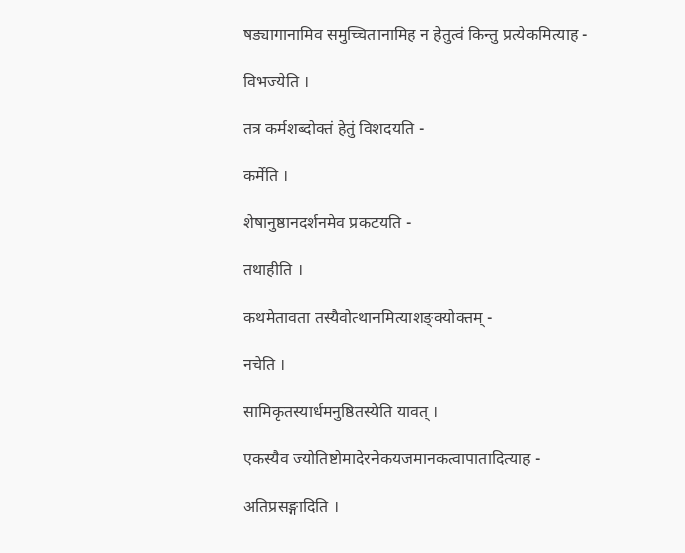षड्यागानामिव समुच्चितानामिह न हेतुत्वं किन्तु प्रत्येकमित्याह -

विभज्येति ।

तत्र कर्मशब्दोक्तं हेतुं विशदयति -

कर्मेति ।

शेषानुष्ठानदर्शनमेव प्रकटयति -

तथाहीति ।

कथमेतावता तस्यैवोत्थानमित्याशङ्क्योक्तम् -

नचेति ।

सामिकृतस्यार्धमनुष्ठितस्येति यावत् ।

एकस्यैव ज्योतिष्टोमादेरनेकयजमानकत्वापातादित्याह -

अतिप्रसङ्गादिति ।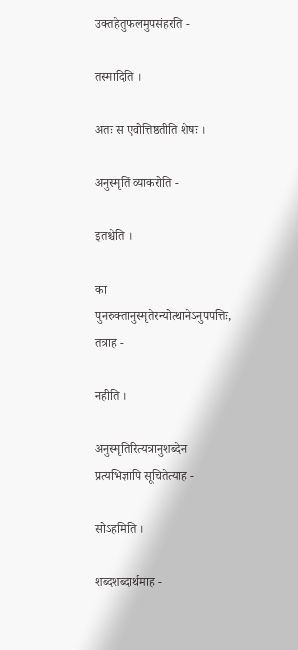उक्तहेतुफलमुपसंहरति -

तस्मादिति ।

अतः स एवोत्तिष्ठतीति शेषः ।

अनुस्मृतिं व्याकरोति -

इतश्चेति ।

का पुनरुक्तानुस्मृतेरन्योत्थानेऽनुपपत्तिः, तत्राह -

नहीति ।

अनुस्मृतिरित्यत्रानुशब्देन प्रत्यभिज्ञापि सूचितेत्याह -

सोऽहमिति ।

शब्दशब्दार्थमाह -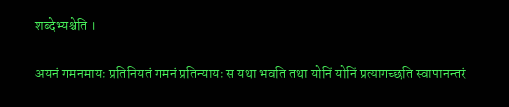शब्देभ्यश्चेति ।

अयनं गमनमायः प्रतिनियतं गमनं प्रतिन्यायः स यथा भवति तथा योनिं योनिं प्रत्यागच्छति स्वापानन्तरं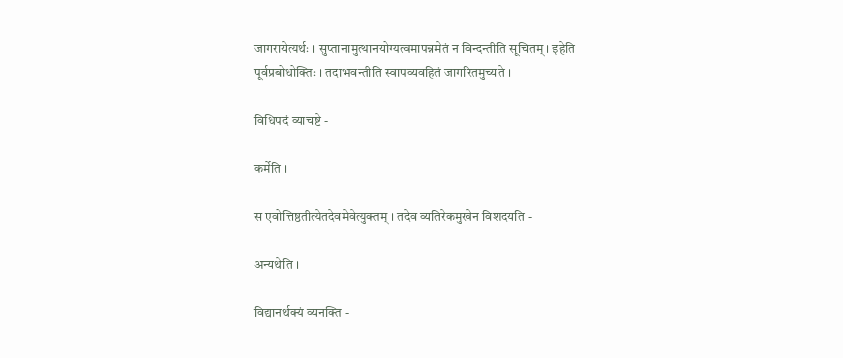जागरायेत्यर्थः । सुप्तानामुत्थानयोग्यत्वमापन्नमेतं न विन्दन्तीति सूचितम् । इहेति पूर्वप्रबोधोक्तिः । तदाभवन्तीति स्वापव्यवहितं जागरितमुच्यते ।

विधिपदं व्याचष्टे -

कर्मेति ।

स एवोत्तिष्ठतीत्येतदेवमेवेत्युक्तम् । तदेव व्यतिरेकमुखेन विशदयति -

अन्यथेति ।

विद्यानर्थक्यं व्यनक्ति -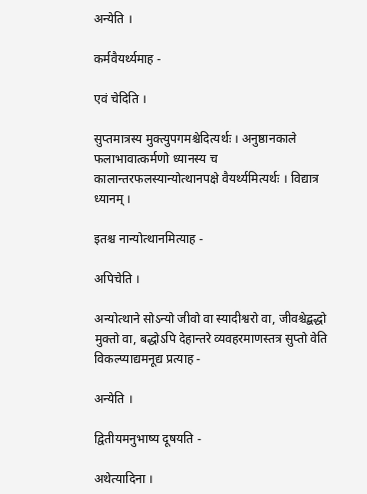अन्येति ।

कर्मवैयर्थ्यमाह -

एवं चेदिति ।

सुप्तमात्रस्य मुक्त्युपगमश्चेदित्यर्थः । अनुष्ठानकाले फलाभावात्कर्मणो ध्यानस्य च कालान्तरफलस्यान्योत्थानपक्षे वैयर्थ्यमित्यर्थः । विद्यात्र ध्यानम् ।

इतश्च नान्योत्थानमित्याह -

अपिचेति ।

अन्योत्थाने सोऽन्यो जीवो वा स्यादीश्वरो वा, जीवश्चेद्बद्धो मुक्तो वा, बद्धोऽपि देहान्तरे व्यवहरमाणस्तत्र सुप्तो वेति विकल्प्याद्यमनूद्य प्रत्याह -

अन्येति ।

द्वितीयमनुभाष्य दूषयति -

अथेत्यादिना ।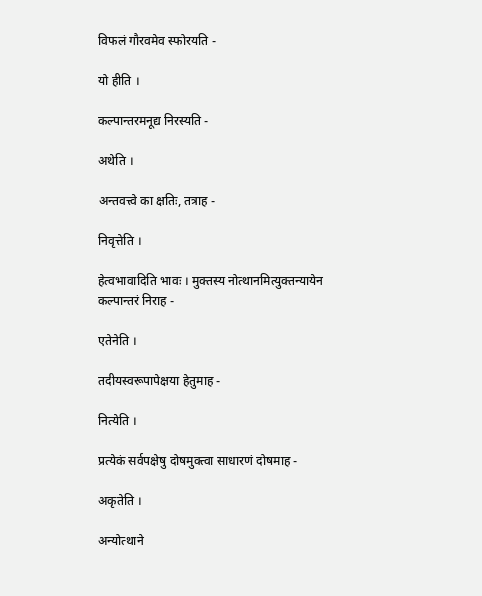विफलं गौरवमेव स्फोरयति -

यो हीति ।

कल्पान्तरमनूद्य निरस्यति -

अथेति ।

अन्तवत्त्वे का क्षतिः, तत्राह -

निवृत्तेति ।

हेत्वभावादिति भावः । मुक्तस्य नोत्थानमित्युक्तन्यायेन कल्पान्तरं निराह -

एतेनेति ।

तदीयस्वरूपापेक्षया हेतुमाह -

नित्येति ।

प्रत्येकं सर्वपक्षेषु दोषमुक्त्वा साधारणं दोषमाह -

अकृतेति ।

अन्योत्थाने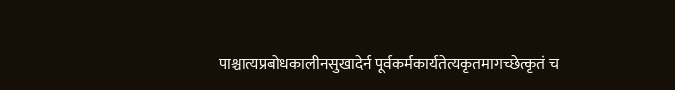पाश्चात्यप्रबोधकालीनसुखादेर्न पूर्वकर्मकार्यतेत्यकृतमागच्छेत्कृतं च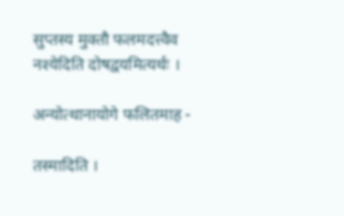सुप्तस्य मुक्तौ फलमदत्त्वैव नश्येदिति दोषद्वयमित्यर्थः ।

अन्योत्थानायोगे फलितमाह -

तस्मादिति ।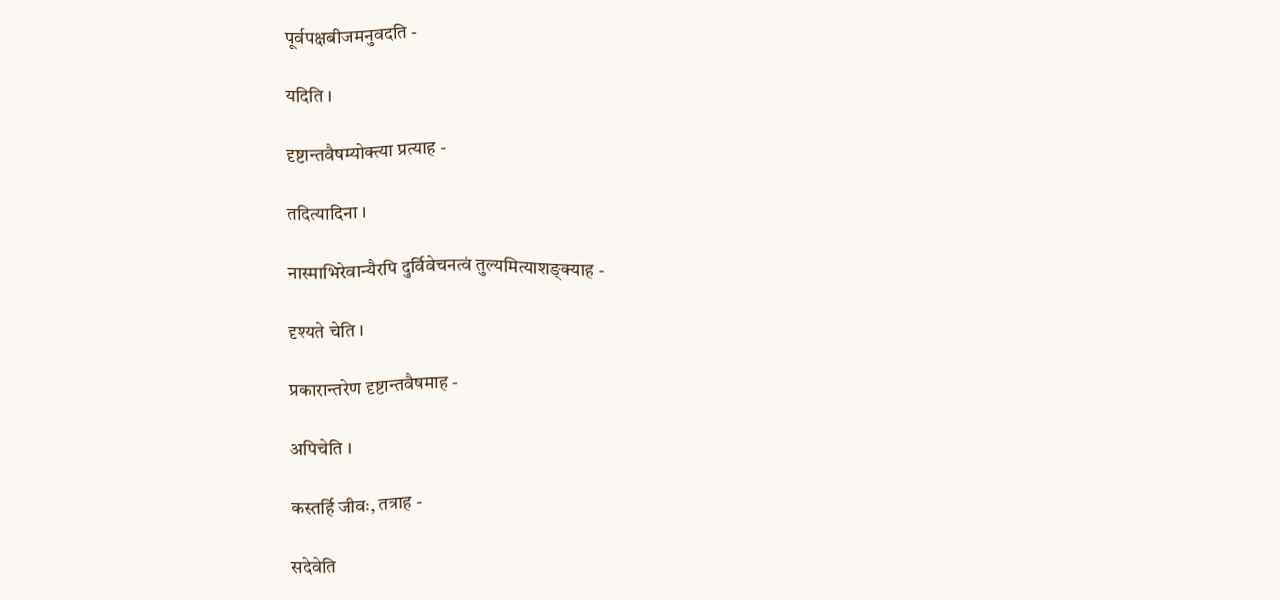पूर्वपक्षबीजमनुवदति -

यदिति ।

दृष्टान्तवैषम्योक्त्या प्रत्याह -

तदित्यादिना ।

नास्माभिरेवान्यैरपि दुर्विवेचनत्वं तुल्यमित्याशङ्क्याह -

दृश्यते चेति ।

प्रकारान्तरेण दृष्टान्तवैषमाह -

अपिचेति ।

कस्तर्हि जीवः, तत्राह -

सदेवेति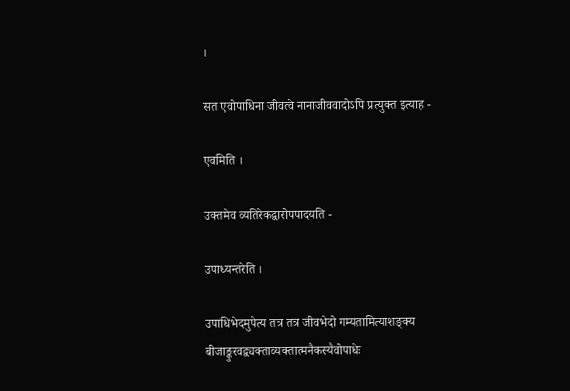।

सत एवोपाधिना जीवत्वे नानाजीववादोऽपि प्रत्युक्त इत्याह -

एवमिति ।

उक्तमेव व्यतिरेकद्वारोपपादयति -

उपाध्यन्तरेति ।

उपाधिभेदमुपेत्य तत्र तत्र जीवभेदो गम्यतामित्याशङ्क्य बीजाङ्कुरवद्व्यक्ताव्यक्तात्मनैकस्यैवोपाधेः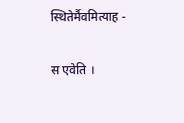स्थितेर्मैवमित्याह -

स एवेति ।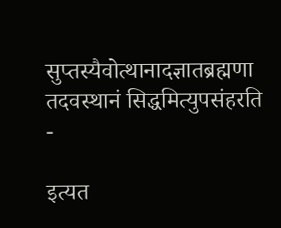सुप्तस्यैवोत्थानादज्ञातब्रह्मणा तदवस्थानं सिद्धमित्युपसंहरति -

इत्यत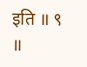इति ॥ ९ ॥